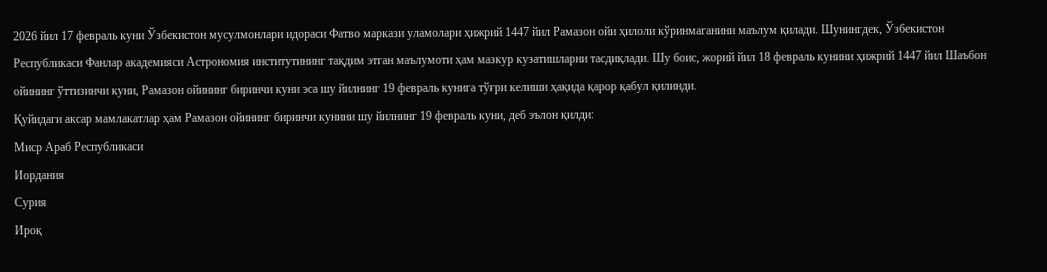2026 йил 17 февраль куни Ўзбекистон мусулмонлари идораси Фатво маркази уламолари ҳижрий 1447 йил Рамазон ойи ҳилоли кўринмаганини маълум қилади. Шунингдек, Ўзбекистон Республикаси Фанлар академияси Астрономия институтининг тақдим этган маълумоти ҳам мазкур кузатишларни тасдиқлади. Шу боис, жорий йил 18 февраль кунини ҳижрий 1447 йил Шаъбон ойининг ўттизинчи куни, Рамазон ойининг биринчи куни эса шу йилнинг 19 февраль кунига тўғри келиши ҳақида қарор қабул қилинди.
Қуйидаги аксар мамлакатлар ҳам Рамазон ойининг биринчи кунини шу йилнинг 19 февраль куни, деб эълон қилди:
Миср Араб Республикаси
Иордания
Сурия
Ироқ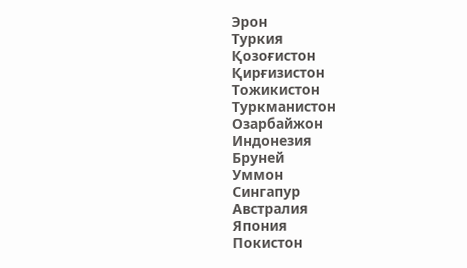Эрон
Туркия
Қозоғистон
Қирғизистон
Тожикистон
Туркманистон
Озарбайжон
Индонезия
Бруней
Уммон
Сингапур
Австралия
Япония
Покистон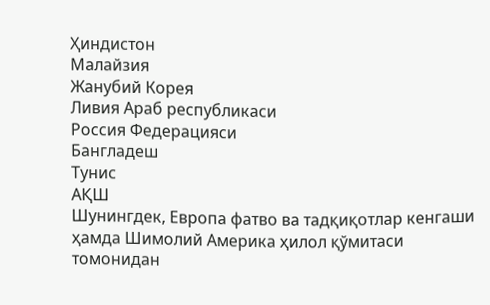Ҳиндистон
Малайзия
Жанубий Корея
Ливия Араб республикаси
Россия Федерацияси
Бангладеш
Тунис
АҚШ
Шунингдек, Европа фатво ва тадқиқотлар кенгаши ҳамда Шимолий Америка ҳилол қўмитаси томонидан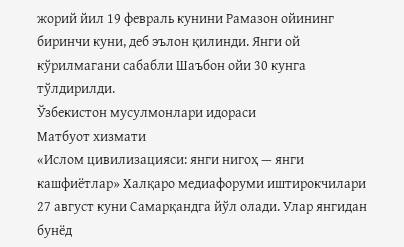жорий йил 19 февраль кунини Рамазон ойининг биринчи куни, деб эълон қилинди. Янги ой кўрилмагани сабабли Шаъбон ойи 30 кунга тўлдирилди.
Ўзбекистон мусулмонлари идораси
Матбуот хизмати
«Ислом цивилизацияси: янги нигоҳ — янги кашфиётлар» Халқаро медиафоруми иштирокчилари 27 август куни Самарқандга йўл олади. Улар янгидан бунёд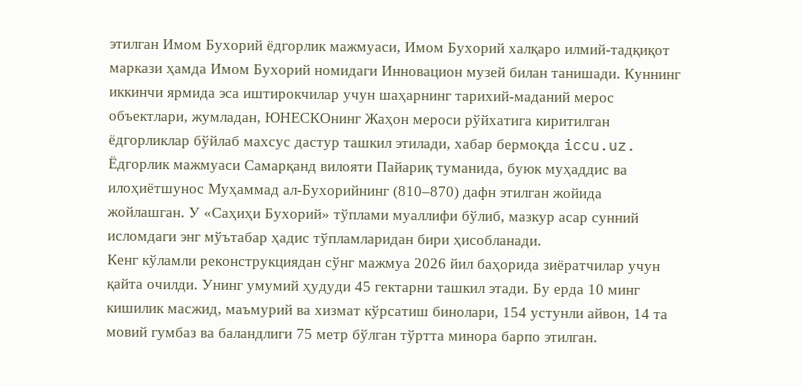этилган Имом Бухорий ёдгорлик мажмуаси, Имом Бухорий халқаро илмий-тадқиқот маркази ҳамда Имом Бухорий номидаги Инновацион музей билан танишади. Куннинг иккинчи ярмида эса иштирокчилар учун шаҳарнинг тарихий-маданий мерос объектлари, жумладан, ЮНЕСКОнинг Жаҳон мероси рўйхатига киритилган ёдгорликлар бўйлаб махсус дастур ташкил этилади, хабар бермоқда iccu.uz.
Ёдгорлик мажмуаси Самарқанд вилояти Пайариқ туманида, буюк муҳаддис ва илоҳиётшунос Муҳаммад ал-Бухорийнинг (810–870) дафн этилган жойида жойлашган. У «Саҳиҳи Бухорий» тўплами муаллифи бўлиб, мазкур асар сунний исломдаги энг мўътабар ҳадис тўпламларидан бири ҳисобланади.
Кенг кўламли реконструкциядан сўнг мажмуа 2026 йил баҳорида зиёратчилар учун қайта очилди. Унинг умумий ҳудуди 45 гектарни ташкил этади. Бу ерда 10 минг кишилик масжид, маъмурий ва хизмат кўрсатиш бинолари, 154 устунли айвон, 14 та мовий гумбаз ва баландлиги 75 метр бўлган тўртта минора барпо этилган.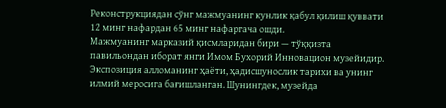Реконструкциядан сўнг мажмуанинг кунлик қабул қилиш қуввати 12 минг нафардан 65 минг нафаргача ошди.
Мажмуанинг марказий қисмларидан бири — тўққизта павильондан иборат янги Имом Бухорий Инновацион музейидир. Экспозиция алломанинг ҳаёти, ҳадисшунослик тарихи ва унинг илмий меросига бағишланган. Шунингдек, музейда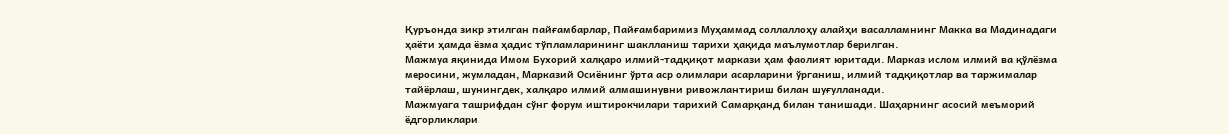Қуръонда зикр этилган пайғамбарлар, Пайғамбаримиз Муҳаммад соллаллоҳу алайҳи васалламнинг Макка ва Мадинадаги ҳаёти ҳамда ёзма ҳадис тўпламларининг шаклланиш тарихи ҳақида маълумотлар берилган.
Мажмуа яқинида Имом Бухорий халқаро илмий-тадқиқот маркази ҳам фаолият юритади. Марказ ислом илмий ва қўлёзма меросини, жумладан, Марказий Осиёнинг ўрта аср олимлари асарларини ўрганиш, илмий тадқиқотлар ва таржималар тайёрлаш, шунингдек, халқаро илмий алмашинувни ривожлантириш билан шуғулланади.
Мажмуага ташрифдан сўнг форум иштирокчилари тарихий Самарқанд билан танишади. Шаҳарнинг асосий меъморий ёдгорликлари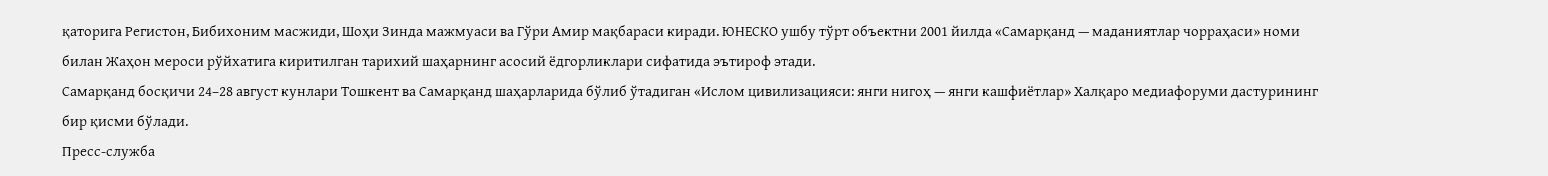қаторига Регистон, Бибихоним масжиди, Шоҳи Зинда мажмуаси ва Гўри Амир мақбараси киради. ЮНЕСКО ушбу тўрт объектни 2001 йилда «Самарқанд — маданиятлар чорраҳаси» номи билан Жаҳон мероси рўйхатига киритилган тарихий шаҳарнинг асосий ёдгорликлари сифатида эътироф этади.
Самарқанд босқичи 24–28 август кунлари Тошкент ва Самарқанд шаҳарларида бўлиб ўтадиган «Ислом цивилизацияси: янги нигоҳ — янги кашфиётлар» Халқаро медиафоруми дастурининг бир қисми бўлади.
Пресс-служба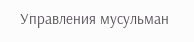Управления мусульман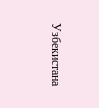Узбекистана